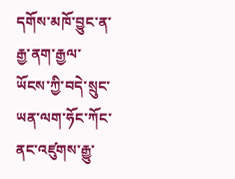དགོས་མཁོ་བྱུང་ན་རྒྱ་ནག་རྒྱལ་ཡོངས་ཀྱི་བདེ་སྲུང་ཡན་ལག་ཧོང་ཀོང་ནང་འཛུགས་རྒྱུ་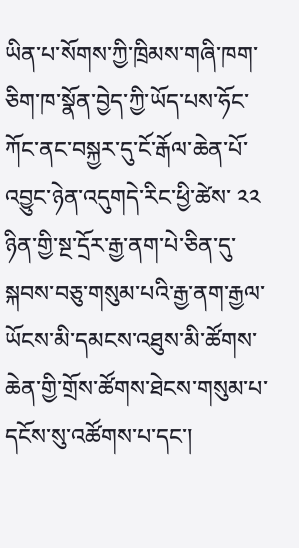ཡིན་པ་སོགས་ཀྱི་ཁྲིམས་གཞི་ཁག་ཅིག་ཁ་སྣོན་བྱེད་ཀྱི་ཡོད་པས་ཧོང་ཀོང་ནང་བསྐྱར་དུ་ངོ་རྒོལ་ཆེན་པོ་འབྱུང་ཉེན་འདུགདེ་རིང་ཕྱི་ཚེས་ ༢༢ ཉིན་གྱི་སྔ་དྲོར་རྒྱ་ནག་པེ་ཅིན་དུ་སྐབས་བཅུ་གསུམ་པའི་རྒྱ་ནག་རྒྱལ་ཡོངས་མི་དམངས་འཐུས་མི་ཚོགས་ཆེན་གྱི་གྲོས་ཚོགས་ཐེངས་གསུམ་པ་དངོས་སུ་འཚོགས་པ་དང་།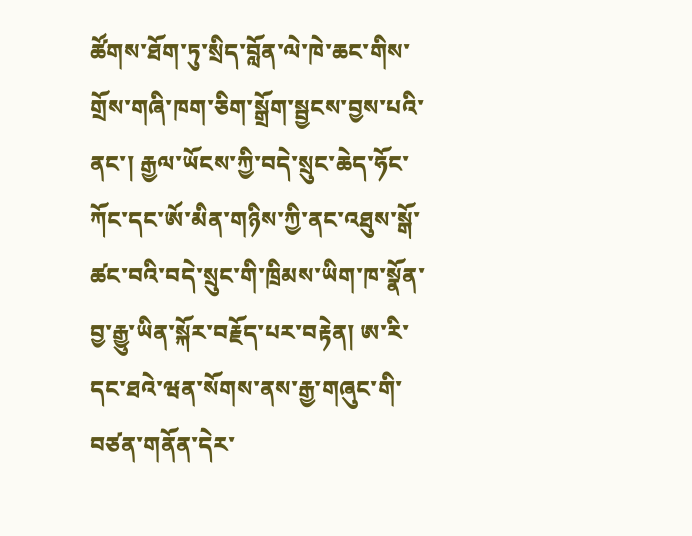ཚོགས་ཐོག་ཏུ་སྲིད་བློན་ལེ་ཁེ་ཆང་གིས་གྲོས་གཞི་ཁག་ཅིག་སྒྲོག་སྦྱངས་བྱས་པའི་ནང་། རྒྱལ་ཡོངས་ཀྱི་བདེ་སྲུང་ཆེད་ཧོང་ཀོང་དང་ཨོ་མིན་གཉིས་ཀྱི་ནང་འཐུས་སྒོ་ཚང་བའི་བདེ་སྲུང་གི་ཁྲིམས་ཡིག་ཁ་སྣོན་བྱ་རྒྱུ་ཡིན་སྐོར་བརྗོད་པར་བརྟེན། ཨ་རི་དང་ཐའེ་ཝན་སོགས་ནས་རྒྱ་གཞུང་གི་བཙན་གནོན་དེར་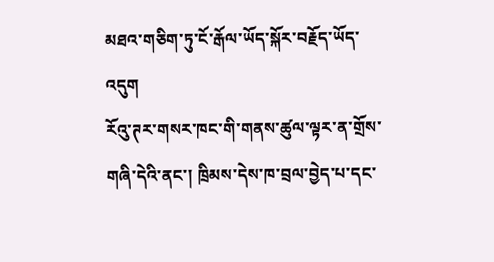མཐའ་གཅིག་ཏུ་ངོ་རྒོལ་ཡོད་སྐོར་བརྗོད་ཡོད་འདུག
རོའུ་ཊར་གསར་ཁང་གི་གནས་ཚུལ་ལྟར་ན་གྲོས་གཞི་དེའི་ནང་། ཁྲིམས་དེས་ཁ་བྲལ་བྱེད་པ་དང་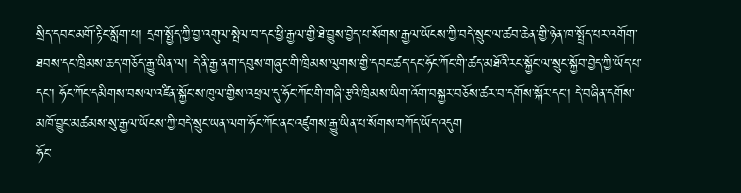སྲིད་དབང་མགོ་རྟིང་སློག་པ། དྲག་སྤྱོད་ཀྱི་བྱ་འགུལ་སྤེལ་བ་དང་ཕྱི་རྒྱལ་གྱི་ཐེ་བྱུས་བྱེད་པ་སོགས་རྒྱལ་ཡོངས་ཀྱི་བདེ་སྲུང་ལ་ཚབ་ཆེན་གྱི་ཉེན་ཁ་སྤྲོད་པར་འགོག་ཐབས་དང་ཁྲིམས་ཆད་གཅོད་རྒྱུ་ཡིན་ལ། དེ་ནི་རྒྱ་ནག་དབུས་གཞུང་གི་ཁྲིམས་ལུགས་གྱི་དབང་ཚད་དང་ཧོང་ཀོང་གི་ཚད་མཐོའི་རང་སྐྱོང་ལ་སྲུང་སྐྱོབ་བྱེད་ཀྱི་ཡོད་པ་དང་། ཧོང་ཀོང་དམིགས་བསལ་འཛིན་སྐྱོང་ས་ཁུལ་གྱིས་འཕྲལ་དུ་ཧོང་ཀོང་གི་གཞི་རྩའི་ཁྲིམས་ཡིག་འོག་བསྐྱར་བཅོས་ཚར་བ་དགོས་སྐོར་དང་། དེ་བཞིན་དགོས་མཁོ་བྱུང་མཚམས་སུ་རྒྱལ་ཡོངས་ཀྱི་བདེ་སྲུང་ཡན་ལག་ཧོང་ཀོང་ནང་འཛུགས་རྒྱུ་ཡིན་པ་སོགས་བཀོད་ཡོད་འདུག
ཧོང་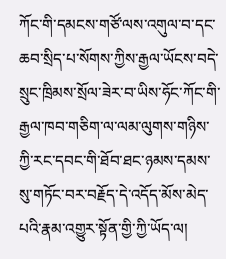ཀོང་གི་དམངས་གཙོ་ལས་འགུལ་བ་དང་ཆབ་སྲིད་པ་སོགས་ཀྱིས་རྒྱལ་ཡོངས་བདེ་སྲུང་ཁྲིམས་སྲོལ་ཟེར་བ་ཡིས་ཧོང་ཀོང་གི་རྒྱལ་ཁབ་གཅིག་ལ་ལམ་ལུགས་གཉིས་ཀྱི་རང་དབང་གི་ཐོབ་ཐང་ཉམས་དམས་སུ་གཏོང་བར་བརྗོད་དེ་འདོད་མོས་མེད་པའི་རྣམ་འགྱུར་སྟོན་གྱི་ཀྱི་ཡོད་ལ།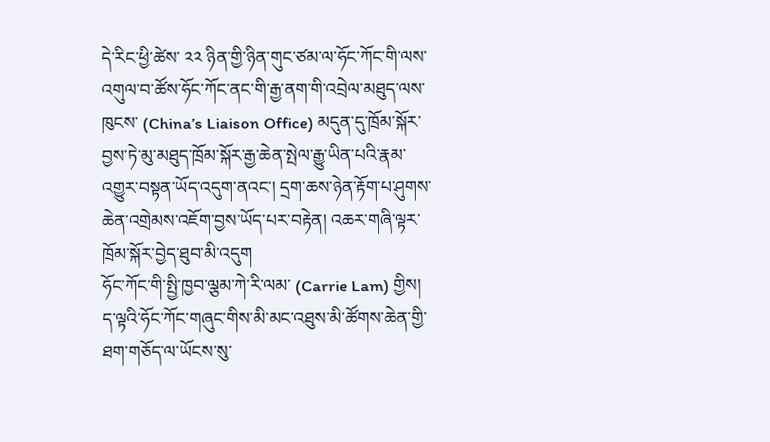དེ་རིང་ཕྱི་ཚེས་ ༢༢ ཉིན་གྱི་ཉིན་གུང་ཙམ་ལ་ཧོང་ཀོང་གི་ལས་འགུལ་བ་ཚོས་ཧོང་ཀོང་ནང་གི་རྒྱ་ནག་གི་འབྲེལ་མཐུད་ལས་ཁུངས་ (China’s Liaison Office) མདུན་དུ་ཁྲོམ་སྐོར་བྱས་ཏེ་མུ་མཐུད་ཁྲོམ་སྐོར་རྒྱ་ཆེན་སྤེལ་རྒྱུ་ཡིན་པའི་རྣམ་འགྱུར་བསྟན་ཡོད་འདུག་ནའང་། དྲག་ཆས་ཉེན་རྟོག་པ་ཤུགས་ཆེན་འགྲེམས་འཇོག་བྱས་ཡོད་པར་བརྟེན། འཆར་གཞི་ལྟར་ཁྲོམ་སྐོར་བྱེད་ཐུབ་མི་འདུག
ཧོང་ཀོང་གི་སྤྱི་ཁྱབ་ལྕམ་ཀེ་རི་ལམ་ (Carrie Lam) གྱིས། ད་ལྟའི་ཧོང་ཀོང་གཞུང་གིས་མི་མང་འཐུས་མི་ཚོགས་ཆེན་གྱི་ཐག་གཅོད་ལ་ཡོངས་སུ་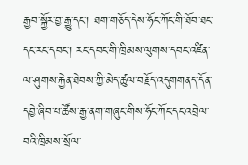རྒྱབ་སྐྱོར་བྱ་རྒྱུ་དང་། ཐག་གཅོད་དེས་ཧོང་ཀོང་གི་ཐོབ་ཐང་དང་རང་དབང་། རང་དབང་གི་ཁྲིམས་ལུགས་དབང་འཛིན་ལ་ཤུགས་རྐྱེན་ཐེབས་ཀྱི་མེད་ཚུལ་བརྗོད་འདུགགནད་དོན་དབྱེ་ཞིབ་པ་ཚོས་རྒྱ་ནག་གཞུང་གིས་ཧོང་ཀོང་དང་འབྲེལ་བའི་ཁྲིམས་སྲོལ་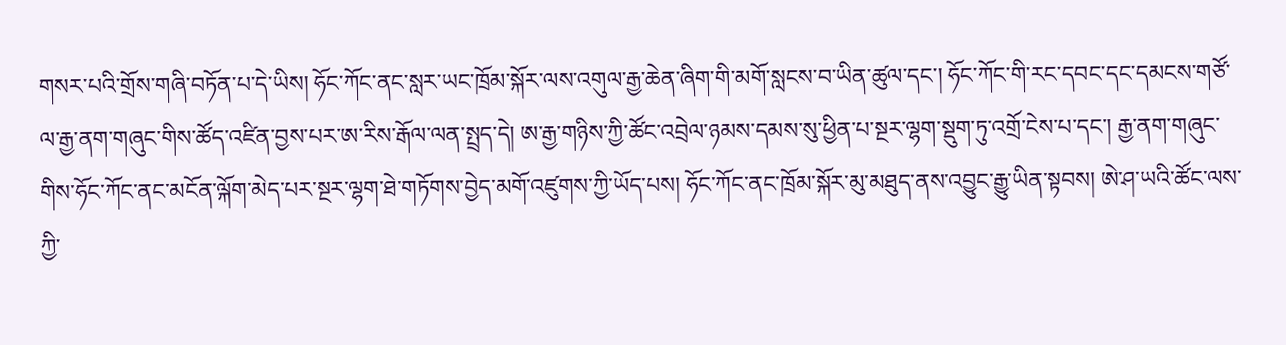གསར་པའི་གྲོས་གཞི་བཏོན་པ་དེ་ཡིས། ཧོང་ཀོང་ནང་སླར་ཡང་ཁྲོམ་སྐོར་ལས་འགུལ་རྒྱ་ཆེན་ཞིག་གི་མགོ་སླངས་བ་ཡིན་ཚུལ་དང་། ཧོང་ཀོང་གི་རང་དབང་དང་དམངས་གཙོ་ལ་རྒྱ་ནག་གཞུང་གིས་ཚོད་འཛིན་བྱས་པར་ཨ་རིས་རྒོལ་ལན་སྤྲད་དེ། ཨ་རྒྱ་གཉིས་ཀྱི་ཚོང་འབྲེལ་ཉམས་དམས་སུ་ཕྱིན་པ་སྔར་ལྷག་སྡུག་ཏུ་འགྲོ་ངེས་པ་དང་། རྒྱ་ནག་གཞུང་གིས་ཧོང་ཀོང་ནང་མངོན་ལྐོག་མེད་པར་སྔར་ལྷག་ཐེ་གཏོགས་བྱེད་མགོ་འཛུགས་ཀྱི་ཡོད་པས། ཧོང་ཀོང་ནང་ཁྲོམ་སྐོར་མུ་མཐུད་ནས་འབྱུང་རྒྱུ་ཡིན་སྟབས། ཨེ་ཤ་ཡའི་ཚོང་ལས་ཀྱི་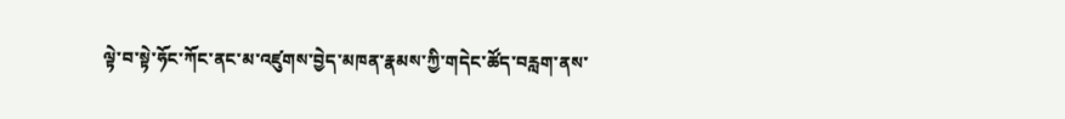ལྟེ་བ་སྟེ་ཧོང་ཀོང་ནང་མ་འཛུགས་བྱེད་མཁན་རྣམས་ཀྱི་གདེང་ཚོད་བརླག་ནས་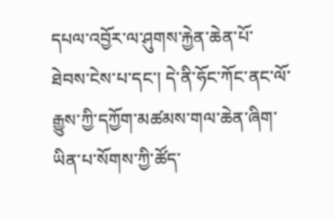དཔལ་འབྱོར་ལ་ཤུགས་རྐྱེན་ཆེན་པོ་ཐེབས་ངེས་པ་དང་། དེ་ནི་ཧོང་ཀོང་ནང་ལོ་རྒྱུས་ཀྱི་དཀྱོག་མཚམས་གལ་ཆེན་ཞིག་ཡིན་པ་སོགས་ཀྱི་ཚོད་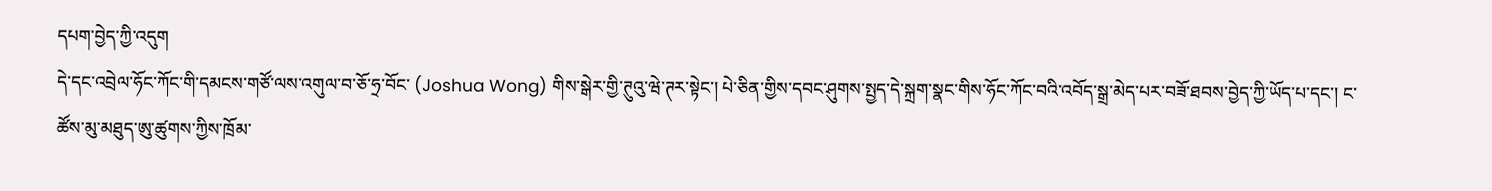དཔག་བྱེད་ཀྱི་འདུག
དེ་དང་འབྲེལ་ཧོང་ཀོང་གི་དམངས་གཙོ་ལས་འགུལ་བ་ཅོ་ཧྲ་བོང་ (Joshua Wong) གིས་སྒེར་གྱི་ཊུའུ་ཝེ་ཊར་སྟེང་། པེ་ཅིན་གྱིས་དབང་ཤུགས་སྤྱད་དེ་སྐྲག་སྣང་གིས་ཧོང་ཀོང་བའི་འབོད་སྒྲ་མེད་པར་བཟོ་ཐབས་བྱེད་ཀྱི་ཡོད་པ་དང་། ང་ཚོས་མུ་མཐུད་ཨུ་ཚུགས་ཀྱིས་ཁྲོམ་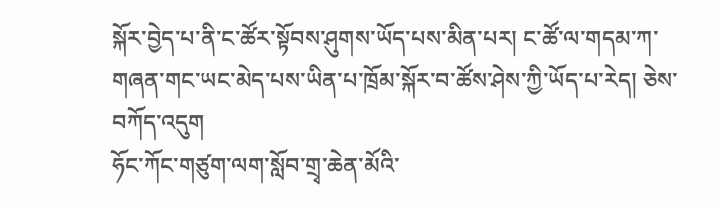སྐོར་བྱེད་པ་ནི་ང་ཚོར་སྟོབས་ཤུགས་ཡོད་པས་མིན་པར། ང་ཚོ་ལ་གདམ་ཀ་གཞན་གང་ཡང་མེད་པས་ཡིན་པ་ཁྲོམ་སྐོར་བ་ཚོས་ཤེས་ཀྱི་ཡོད་པ་རེད། ཅེས་བཀོད་འདུག
ཧོང་ཀོང་གཙུག་ལག་སློབ་གྲྭ་ཆེན་མོའི་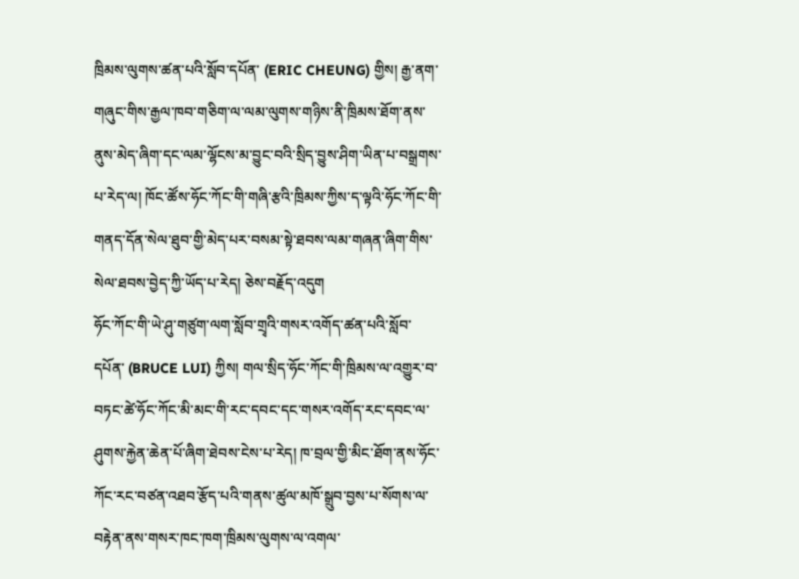ཁྲིམས་ལུགས་ཚན་པའི་སློབ་དཔོན་ (ERIC CHEUNG) གྱིས། རྒྱ་ནག་གཞུང་གིས་རྒྱལ་ཁབ་གཅིག་ལ་ལམ་ལུགས་གཉིས་ནི་ཁྲིམས་ཐོག་ནས་ནུས་མེད་ཞིག་དང་ལམ་ལྷོངས་མ་བྱུང་བའི་སྲིད་བྱུས་ཤིག་ཡིན་པ་བསྒྲགས་པ་རེད་ལ། ཁོང་ཚོས་ཧོང་ཀོང་གི་གཞི་རྩའི་ཁྲིམས་ཀྱིས་ད་ལྟའི་ཧོང་ཀོང་གི་གནད་དོན་སེལ་ཐུབ་གྱི་མེད་པར་བསམ་སྟེ་ཐབས་ལམ་གཞན་ཞིག་གིས་སེལ་ཐབས་བྱེད་ཀྱི་ཡོད་པ་རེད། ཅེས་བརྗོད་འདུག
ཧོང་ཀོང་གི་ཡེ་ཤུ་གཙུག་ལག་སློབ་གྲྭའི་གསར་འགོད་ཚན་པའི་སློབ་དཔོན་ (BRUCE LUI) ཀྱིས། གལ་སྲིད་ཧོང་ཀོང་གི་ཁྲིམས་ལ་འགྱུར་བ་བཏང་ཚེ་ཧོང་ཀོང་མི་མང་གི་རང་དབང་དང་གསར་འགོད་རང་དབང་ལ་ཤུགས་རྐྱེན་ཆེན་པོ་ཞིག་ཐེབས་ངེས་པ་རེད། ཁ་བྲལ་གྱི་མིང་ཐོག་ནས་ཧོང་ཀོང་རང་བཙན་འཐབ་རྩོད་པའི་གནས་ཚུལ་མཁོ་སྒྲུབ་བྱས་པ་སོགས་ལ་བརྟེན་ནས་གསར་ཁང་ཁག་ཁྲིམས་ལུགས་ལ་འགལ་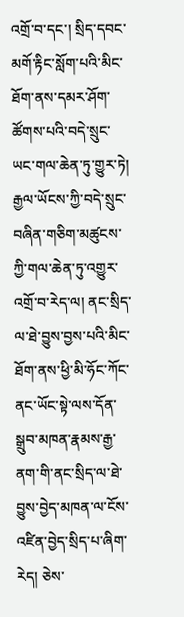འགྲོ་བ་དང་། སྲིད་དབང་མགོ་རྟིང་སློག་པའི་མིང་ཐོག་ནས་དམར་ཤོག་ཚོགས་པའི་བདེ་སྲུང་ཡང་གལ་ཆེན་ཏུ་གྱུར་ཏེ། རྒྱལ་ཡོངས་ཀྱི་བདེ་སྲུང་བཞིན་གཅིག་མཚུངས་ཀྱི་གལ་ཆེན་ཏུ་འགྱུར་འགྲོ་བ་རེད་ལ། ནང་སྲིད་ལ་ཐེ་བྱུས་བྱས་པའི་མིང་ཐོག་ནས་ཕྱི་མི་ཧོང་ཀོང་ནང་ཡོང་སྟེ་ལས་དོན་སྒྲུབ་མཁན་རྣམས་རྒྱ་ནག་གི་ནང་སྲིད་ལ་ཐེ་བྱུས་བྱེད་མཁན་ལ་ངོས་འཛིན་བྱེད་སྲིད་པ་ཞིག་རེད། ཅེས་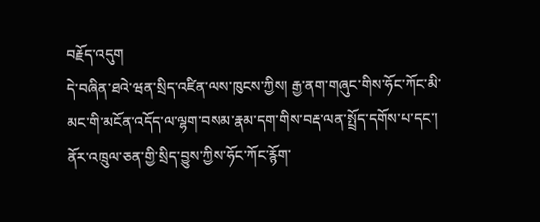བརྗོད་འདུག
དེ་བཞིན་ཐའེ་ཝན་སྲིད་འཛིན་ལས་ཁུངས་ཀྱིས། རྒྱ་ནག་གཞུང་གིས་ཧོང་ཀོང་མི་མང་གི་མངོན་འདོད་ལ་ལྷག་བསམ་རྣམ་དག་གིས་བརྡ་ལན་སྤྲོད་དགོས་པ་དང་། ནོར་འཁྲུལ་ཅན་གྱི་སྲིད་བྱུས་ཀྱིས་ཧོང་ཀོང་རྙོག་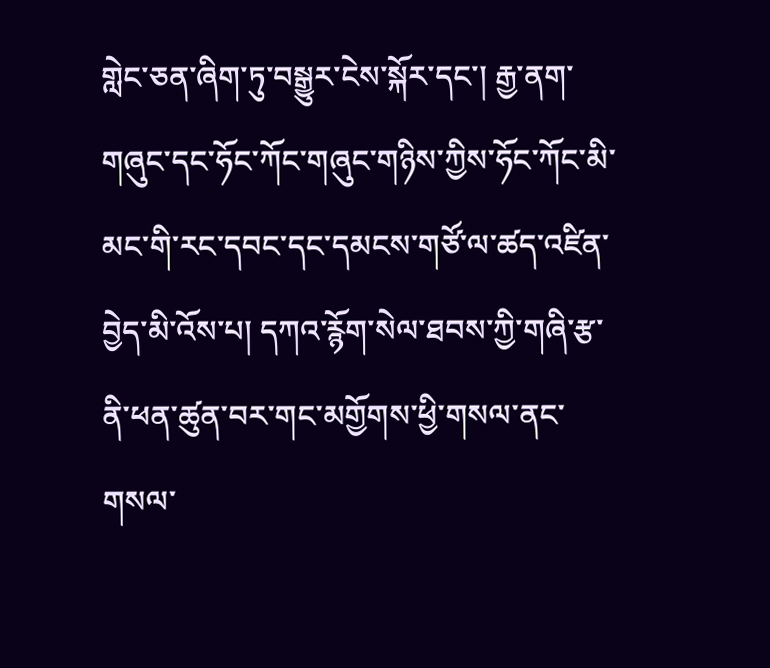གླེང་ཅན་ཞིག་ཏུ་བསྒྱུར་ངེས་སྐོར་དང་། རྒྱ་ནག་གཞུང་དང་ཧོང་ཀོང་གཞུང་གཉིས་ཀྱིས་ཧོང་ཀོང་མི་མང་གི་རང་དབང་དང་དམངས་གཙོ་ལ་ཚད་འཛིན་བྱེད་མི་འོས་པ། དཀའ་རྙོག་སེལ་ཐབས་ཀྱི་གཞི་རྩ་ནི་ཕན་ཚུན་བར་གང་མགྱོགས་ཕྱི་གསལ་ནང་གསལ་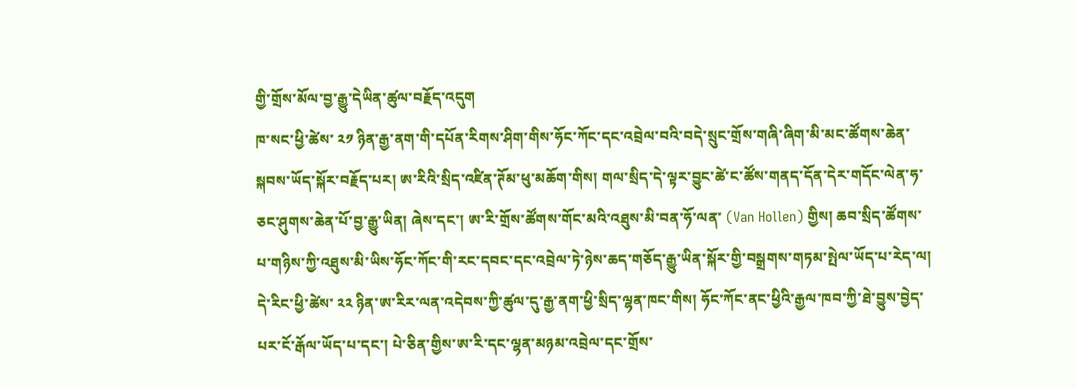གྱི་གྲོས་མོལ་བྱ་རྒྱུ་དེཡིན་ཚུལ་བརྗོད་འདུག
ཁ་སང་ཕྱི་ཚེས་ ༢༡ ཉིན་རྒྱ་ནག་གི་དཔོན་རིགས་ཤིག་གིས་ཧོང་ཀོང་དང་འབྲེལ་བའི་བདེ་སྲུང་གྲོས་གཞི་ཞིག་མི་མང་ཚོགས་ཆེན་སྐབས་ཡོད་སྐོར་བརྗོད་པར། ཨ་རིའི་སྲིད་འཛིན་ཊོམ་ཕུ་མཆོག་གིས། གལ་སྲིད་དེ་ལྟར་བྱུང་ཚེ་ང་ཚོས་གནད་དོན་དེར་གདོང་ལེན་ཧ་ཅང་ཤུགས་ཆེན་པོ་བྱ་རྒྱུ་ཡིན། ཞེས་དང་། ཨ་རི་གྲོས་ཚོགས་གོང་མའི་འཐུས་མི་བན་ཧོ་ལན་ (Van Hollen) གྱིས། ཆབ་སྲིད་ཚོགས་པ་གཉིས་ཀྱི་འཐུས་མི་ཡིས་ཧོང་ཀོང་གི་རང་དབང་དང་འབྲེལ་ཏེ་ཉེས་ཆད་གཅོད་རྒྱུ་ཡིན་སྐོར་གྱི་བསྒྲགས་གཏམ་སྤེལ་ཡོད་པ་རེད་ལ། དེ་རིང་ཕྱི་ཚེས་ ༢༢ ཉིན་ཨ་རིར་ལན་འདེབས་ཀྱི་ཚུལ་དུ་རྒྱ་ནག་ཕྱི་སྲིད་ལྷན་ཁང་གིས། ཧོང་ཀོང་ནང་ཕྱིའི་རྒྱལ་ཁབ་ཀྱི་ཐེ་བྱུས་བྱེད་པར་ངོ་རྒོལ་ཡོད་པ་དང་། པེ་ཅིན་གྱིས་ཨ་རི་དང་ལྷན་མཉམ་འབྲེལ་དང་གྲོས་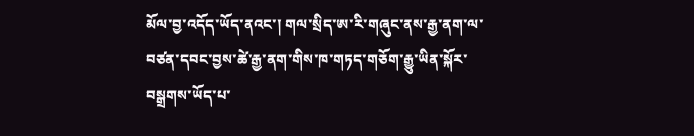མོལ་བྱ་འདོད་ཡོད་ནའང་། གལ་སྲིད་ཨ་རི་གཞུང་ནས་རྒྱ་ནག་ལ་བཙན་དབང་བྱས་ཚེ་རྒྱ་ནག་གིས་ཁ་གཏད་གཅོག་རྒྱུ་ཡིན་སྐོར་བསྒྲགས་ཡོད་པ་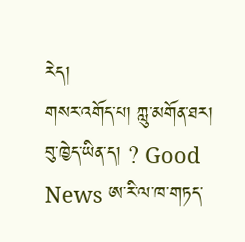རེད།
གསར་འགོད་པ། ཀླུ་མགོན་ཐར།
བུ་ཁྱེད་ཡིན་ད། ? Good News ཨ་རི་ལ་ཁ་གཏད་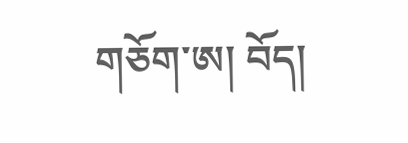གཅོག་ཨ། བོད།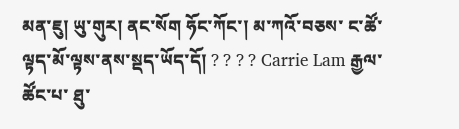མན་ཇུ། ཡུ་གུར། ནང་སོག ཧོང་ཀོང་། མ་ཀའོ་བཅས་ ང་ཚོ་ལྟད་མོ་ལྟས་ནས་སྡད་ཡོད་དོ། ? ? ? ? Carrie Lam རྒྱལ་ཚོང་པ་ ཐུ་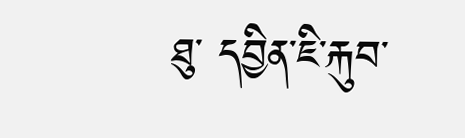ཐུ་ དབྱིན་ཇི་རྐུབ་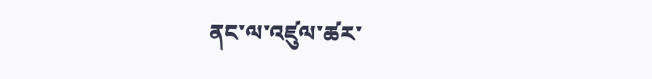ནང་ལ་འཛུལ་ཚར་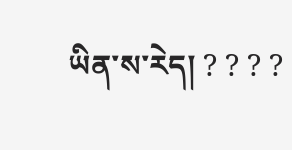ཡིན་ས་རེད། ? ? ? ?